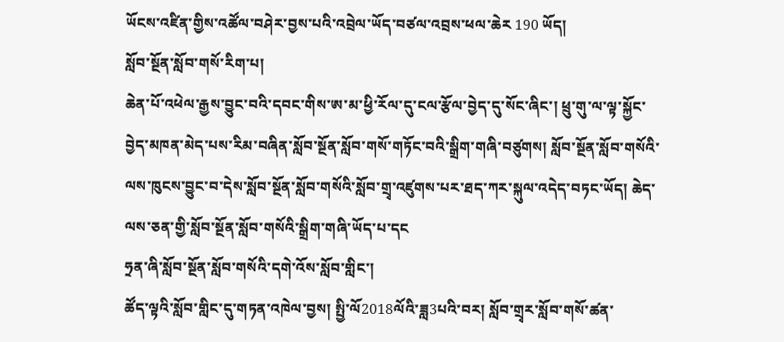ཡོངས་འཛིན་གྱིས་འཚོལ་བཤེར་བྱས་པའི་འབྲེལ་ཡོད་བཙལ་འབྲས་ཕལ་ཆེར 190 ཡོད།
སློབ་སྔོན་སློབ་གསོ་རིག་པ།
ཆེན་པོ་འཕེལ་རྒྱས་བྱུང་བའི་དབང་གིས་ཨ་མ་ཕྱི་རོལ་དུ་ངལ་རྩོལ་བྱེད་དུ་སོང་ཞིང་། ཕྲུ་གུ་ལ་ལྟ་སྐྱོང་བྱེད་མཁན་མེད་པས་རིམ་བཞིན་སློབ་སྔོན་སློབ་གསོ་གཏོང་བའི་སྒྲིག་གཞི་བཙུགས། སློབ་སྔོན་སློབ་གསོའི་ལས་ཁུངས་བྱུང་བ་དེས་སློབ་སྔོན་སློབ་གསོའི་སློབ་གྲྭ་འཛུགས་པར་ཐད་ཀར་སྐུལ་འདེད་བཏང་ཡོད། ཆེད་ལས་ཅན་གྱི་སློབ་སྔོན་སློབ་གསོའི་སྒྲིག་གཞི་ཡོད་པ་དང
ཧྲན་ཞི་སློབ་སྔོན་སློབ་གསོའི་དགེ་འོས་སློབ་གླིང་།
ཚོད་ལྟའི་སློབ་གླིང་དུ་གཏན་འཁེལ་བྱས། སྤྱི་ལོ2018ལོའི་ཟླ3པའི་བར། སློབ་གྲྭར་སློབ་གསོ་ཚན་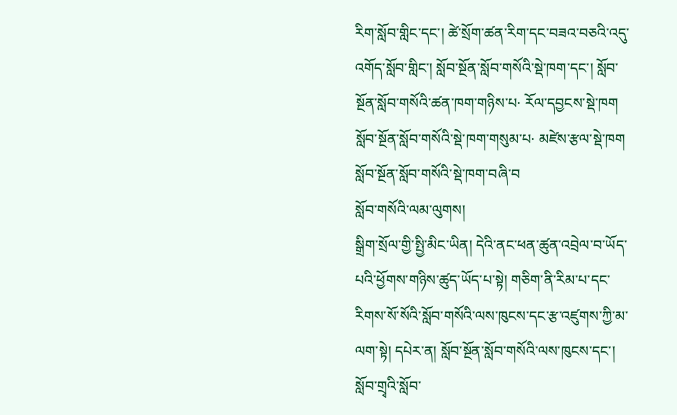རིག་སློབ་གླིང་དང་། ཚེ་སྲོག་ཚན་རིག་དང་བཟའ་བཅའི་འདུ་འགོད་སློབ་གླིང་། སློབ་སྔོན་སློབ་གསོའི་སྡེ་ཁག་དང་། སློབ་སྔོན་སློབ་གསོའི་ཚན་ཁག་གཉིས་པ· རོལ་དབྱངས་སྡེ་ཁག སློབ་སྔོན་སློབ་གསོའི་སྡེ་ཁག་གསུམ་པ· མཛེས་རྩལ་སྡེ་ཁག སློབ་སྔོན་སློབ་གསོའི་སྡེ་ཁག་བཞི་བ
སློབ་གསོའི་ལམ་ལུགས།
སྒྲིག་སྲོལ་གྱི་སྤྱི་མིང་ཡིན། དེའི་ནང་ཕན་ཚུན་འབྲེལ་བ་ཡོད་པའི་ཕྱོགས་གཉིས་ཚུད་ཡོད་པ་སྟེ། གཅིག་ནི་རིམ་པ་དང་རིགས་སོ་སོའི་སློབ་གསོའི་ལས་ཁུངས་དང་རྩ་འཛུགས་ཀྱི་མ་ལག་སྟེ། དཔེར་ན། སློབ་སྔོན་སློབ་གསོའི་ལས་ཁུངས་དང་། སློབ་གྲྭའི་སློབ་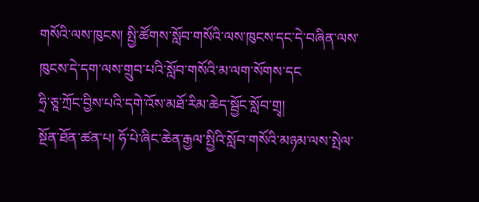གསོའི་ལས་ཁུངས། སྤྱི་ཚོགས་སློབ་གསོའི་ལས་ཁུངས་དང་དེ་བཞིན་ལས་ཁུངས་དེ་དག་ལས་གྲུབ་པའི་སློབ་གསོའི་མ་ལག་སོགས་དང
ཧྲི་ཅཱ་ཀྲོང་བྱིས་པའི་དགེ་འོས་མཐོ་རིམ་ཆེད་སྦྱོང་སློབ་གྲྭ།
སྔོན་ཐོན་ཚན་པ། ཧོ་པེ་ཞིང་ཆེན་རྒྱལ་སྤྱིའི་སློབ་གསོའི་མཉམ་ལས་སྤེལ་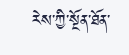རེས་ཀྱི་སྔོན་ཐོན་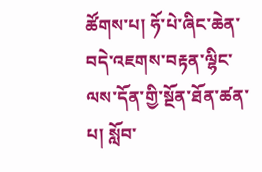ཚོགས་པ། ཧོ་པེ་ཞིང་ཆེན་བདེ་འཇགས་བརྟན་ལྷིང་ལས་དོན་གྱི་སྔོན་ཐོན་ཚན་པ། སློབ་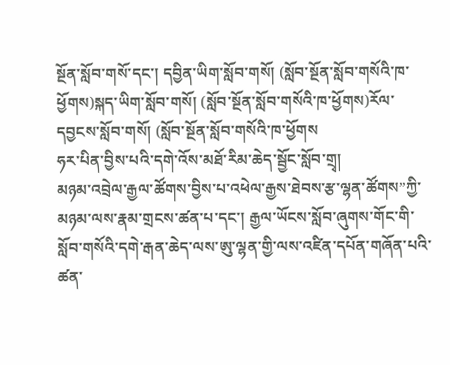སྔོན་སློབ་གསོ་དང་། དབྱིན་ཡིག་སློབ་གསོ། (སློབ་སྔོན་སློབ་གསོའི་ཁ་ཕྱོགས)སྐད་ཡིག་སློབ་གསོ། (སློབ་སྔོན་སློབ་གསོའི་ཁ་ཕྱོགས)རོལ་དབྱངས་སློབ་གསོ། (སློབ་སྔོན་སློབ་གསོའི་ཁ་ཕྱོགས
ཧར་པིན་བྱིས་པའི་དགེ་འོས་མཐོ་རིམ་ཆེད་སྦྱོང་སློབ་གྲྭ།
མཉམ་འབྲེལ་རྒྱལ་ཚོགས་བྱིས་པ་འཕེལ་རྒྱས་ཐེབས་རྩ་ལྷན་ཚོགས”ཀྱི་མཉམ་ལས་རྣམ་གྲངས་ཚན་པ་དང་། རྒྱལ་ཡོངས་སློབ་ཞུགས་གོང་གི་སློབ་གསོའི་དགེ་རྒན་ཆེད་ལས་ཨུ་ལྷན་གྱི་ལས་འཛིན་དཔོན་གཞོན་པའི་ཚན་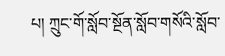པ། ཀྲུང་གོ་སློབ་སྔོན་སློབ་གསོའི་སློབ་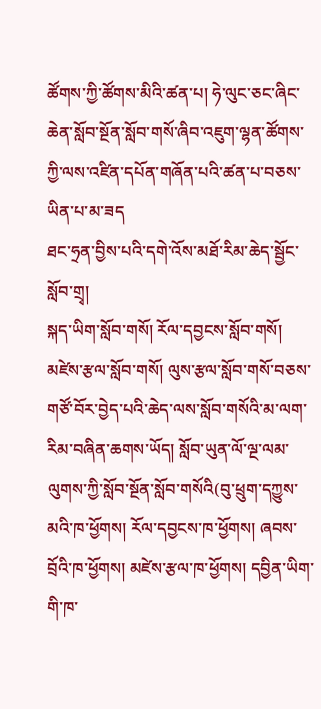ཚོགས་ཀྱི་ཚོགས་མིའི་ཚན་པ། ཧེ་ལུང་ཅང་ཞིང་ཆེན་སློབ་སྔོན་སློབ་གསོ་ཞིབ་འཇུག་ལྷན་ཚོགས་ཀྱི་ལས་འཛིན་དཔོན་གཞོན་པའི་ཚན་པ་བཅས་ཡིན་པ་མ་ཟད
ཐང་ཧྲན་བྱིས་པའི་དགེ་འོས་མཐོ་རིམ་ཆེད་སྦྱོང་སློབ་གྲྭ།
སྐད་ཡིག་སློབ་གསོ། རོལ་དབྱངས་སློབ་གསོ། མཛེས་རྩལ་སློབ་གསོ། ལུས་རྩལ་སློབ་གསོ་བཅས་གཙོ་བོར་བྱེད་པའི་ཆེད་ལས་སློབ་གསོའི་མ་ལག་རིམ་བཞིན་ཆགས་ཡོད། སློབ་ཡུན་ལོ་ལྔ་ལམ་ལུགས་ཀྱི་སློབ་སྔོན་སློབ་གསོའི(བུ་ཕྲུག་དཀྱུས་མའི་ཁ་ཕྱོགས། རོལ་དབྱངས་ཁ་ཕྱོགས། ཞབས་བྲོའི་ཁ་ཕྱོགས། མཛེས་རྩལ་ཁ་ཕྱོགས། དབྱིན་ཡིག་གི་ཁ་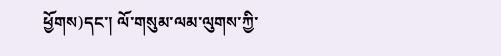ཕྱོགས)དང་། ལོ་གསུམ་ལམ་ལུགས་ཀྱི་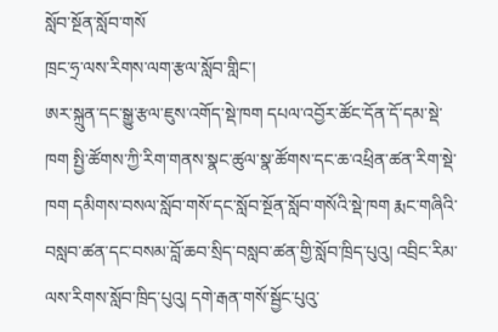སློབ་སྔོན་སློབ་གསོ
ཁྲང་ཧྲ་ལས་རིགས་ལག་རྩལ་སློབ་གླིང་།
ཨར་སྐྲུན་དང་སྒྱུ་རྩལ་ཇུས་འགོད་སྡེ་ཁག དཔལ་འབྱོར་ཚོང་དོན་དོ་དམ་སྡེ་ཁག སྤྱི་ཚོགས་ཀྱི་རིག་གནས་སྣང་ཚུལ་སྣ་ཚོགས་དང་ཆ་འཕྲིན་ཚན་རིག་སྡེ་ཁག དམིགས་བསལ་སློབ་གསོ་དང་སློབ་སྔོན་སློབ་གསོའི་སྡེ་ཁག རྨང་གཞིའི་བསླབ་ཚན་དང་བསམ་བློ་ཆབ་སྲིད་བསླབ་ཚན་གྱི་སློབ་ཁྲིད་པུའུ། འབྲིང་རིམ་ལས་རིགས་སློབ་ཁྲིད་པུའུ། དགེ་རྒན་གསོ་སྦྱོང་པུའུ་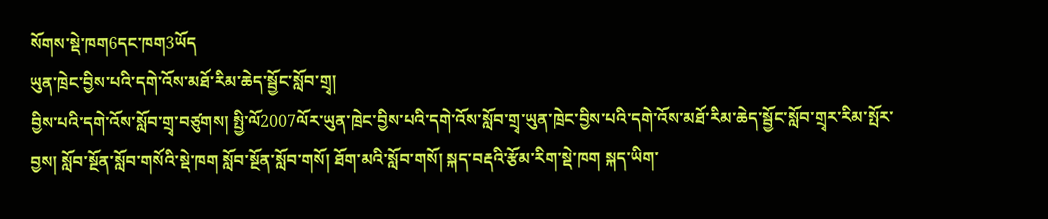སོགས་སྡེ་ཁག6དང་ཁག3ཡོད
ཡུན་ཁྲེང་བྱིས་པའི་དགེ་འོས་མཐོ་རིམ་ཆེད་སྦྱོང་སློབ་གྲྭ།
བྱིས་པའི་དགེ་འོས་སློབ་གྲྭ་བཙུགས། སྤྱི་ལོ2007ལོར་ཡུན་ཁྲེང་བྱིས་པའི་དགེ་འོས་སློབ་གྲྭ་ཡུན་ཁྲེང་བྱིས་པའི་དགེ་འོས་མཐོ་རིམ་ཆེད་སྦྱོང་སློབ་གྲྭར་རིམ་སྤོར་བྱས། སློབ་སྔོན་སློབ་གསོའི་སྡེ་ཁག སློབ་སྔོན་སློབ་གསོ། ཐོག་མའི་སློབ་གསོ། སྐད་བརྡའི་རྩོམ་རིག་སྡེ་ཁག སྐད་ཡིག་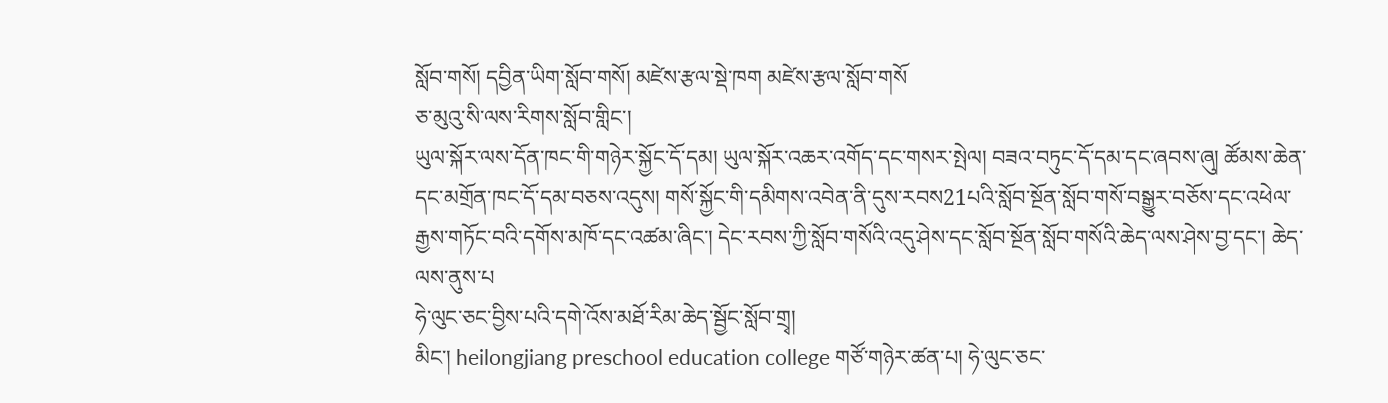སློབ་གསོ། དབྱིན་ཡིག་སློབ་གསོ། མཛེས་རྩལ་སྡེ་ཁག མཛེས་རྩལ་སློབ་གསོ
ཅ་མུའུ་སི་ལས་རིགས་སློབ་གླིང་།
ཡུལ་སྐོར་ལས་དོན་ཁང་གི་གཉེར་སྐྱོང་དོ་དམ། ཡུལ་སྐོར་འཆར་འགོད་དང་གསར་སྤེལ། བཟའ་བཏུང་དོ་དམ་དང་ཞབས་ཞུ། ཚོམས་ཆེན་དང་མགྲོན་ཁང་དོ་དམ་བཅས་འདུས། གསོ་སྐྱོང་གི་དམིགས་འབེན་ནི་དུས་རབས21པའི་སློབ་སྔོན་སློབ་གསོ་བསྒྱུར་བཅོས་དང་འཕེལ་རྒྱས་གཏོང་བའི་དགོས་མཁོ་དང་འཚམ་ཞིང་། དེང་རབས་ཀྱི་སློབ་གསོའི་འདུ་ཤེས་དང་སློབ་སྔོན་སློབ་གསོའི་ཆེད་ལས་ཤེས་བྱ་དང་། ཆེད་ལས་ནུས་པ
ཧེ་ལུང་ཅང་བྱིས་པའི་དགེ་འོས་མཐོ་རིམ་ཆེད་སྦྱོང་སློབ་གྲྭ།
མིང་། heilongjiang preschool education college གཙོ་གཉེར་ཚན་པ། ཧེ་ལུང་ཅང་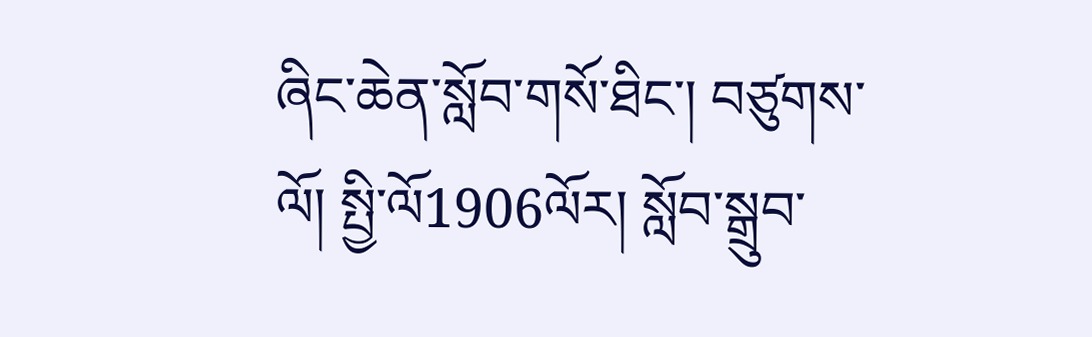ཞིང་ཆེན་སློབ་གསོ་ཐིང་། བཙུགས་ལོ། སྤྱི་ལོ1906ལོར། སློབ་སྒྲུབ་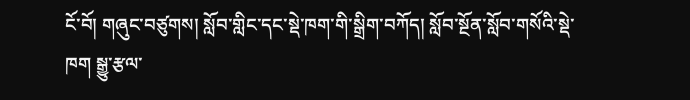ངོ་བོ། གཞུང་བཙུགས། སློབ་གླིང་དང་སྡེ་ཁག་གི་སྒྲིག་བཀོད། སློབ་སྔོན་སློབ་གསོའི་སྡེ་ཁག སྒྱུ་རྩལ་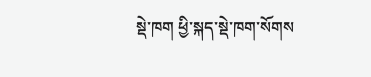སྡེ་ཁག ཕྱི་སྐད་སྡེ་ཁག་སོགས